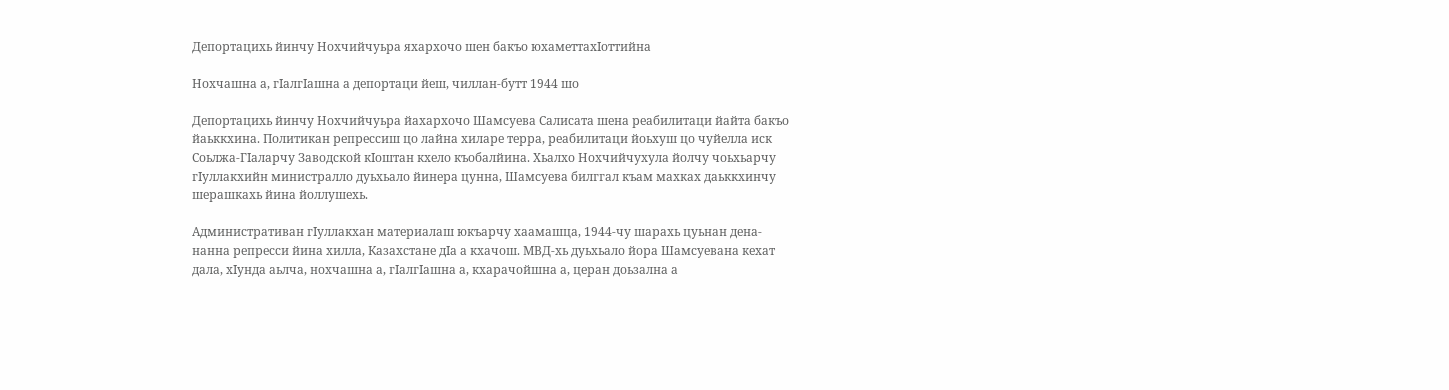Депортацихь йинчу Нохчийчуьра яхархочо шен бакъо юхаметтахIоттийна

Нохчашна а, гIалгIашна а депортаци йеш, чиллан-бутт 1944 шо

Депортацихь йинчу Нохчийчуьра йахархочо Шамсуева Салисата шена реабилитаци йайта бакъо йаьккхина. Политикан репрессиш цо лайна хиларе терра, реабилитаци йоьхуш цо чуйелла иск Соьлжа-ГIаларчу Заводской кIоштан кхело къобалйина. Хьалхо Нохчийчухула йолчу чоьхьарчу гIуллакхийн министралло дуьхьало йинера цунна, Шамсуева билггал къам махках даьккхинчу шерашкахь йина йоллушехь.

Административан гIуллакхан материалаш юкъарчу хаамашца, 1944-чу шарахь цуьнан дена-нанна репресси йина хилла, Казахстане дIа а кхачош. МВД-хь дуьхьало йора Шамсуевана кехат дала, хIунда аьлча, нохчашна а, гIалгIашна а, кхарачойшна а, церан доьзална а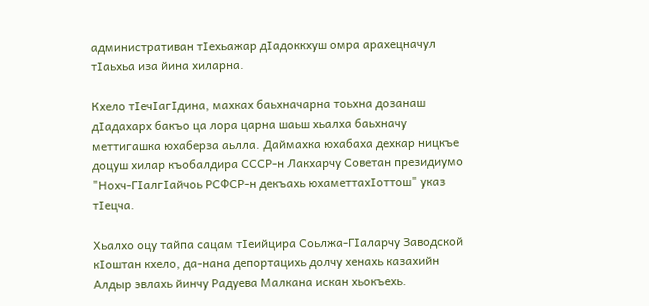административан тIехьажар дIадоккхуш омра арахецначул тIаьхьа иза йина хиларна.

Кхело тIечIагIдина, махках баьхначарна тоьхна дозанаш дIадахарх бакъо ца лора царна шаьш хьалха баьхначу меттигашка юхаберза аьлла. Даймахка юхабаха дехкар ницкъе доцуш хилар къобалдира СССР-н Лакхарчу Советан президиумо "Нохч-ГIалгIайчоь РСФСР-н декъахь юхаметтахIоттош" указ тIецча.

Хьалхо оцу тайпа сацам тIеийцира Соьлжа-ГIаларчу Заводской кIоштан кхело, да-нана депортацихь долчу хенахь казахийн Алдыр эвлахь йинчу Радуева Малкана искан хьокъехь.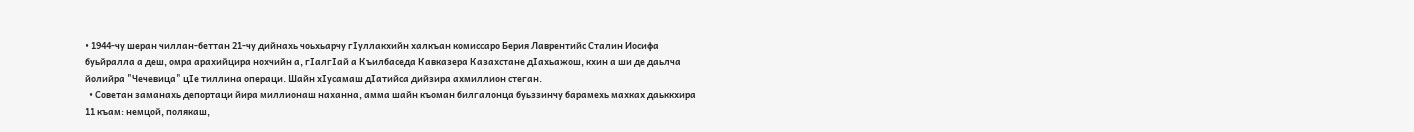• 1944-чу шеран чиллан-беттан 21-чу дийнахь чоьхьарчу гIуллакхийн халкъан комиссаро Берия Лаврентийс Сталин Иосифа буьйралла а деш, омра арахийцира нохчийн а, гIалгIай а Къилбаседа Кавказера Казахстане дIахьажош, кхин а ши де даьлча йолийра "Чечевица" цIе тиллина операци. Шайн хIусамаш дIатийса дийзира ахмиллион стеган.
  • Советан заманахь депортаци йира миллионаш наханна, амма шайн къоман билгалонца буьззинчу барамехь махках даьккхира 11 къам: немцой, полякаш,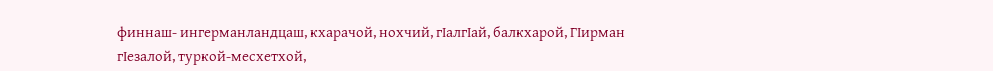финнаш- ингерманландцаш, кхарачой, нохчий, гIалгIай, балкхарой, ГIирман гIезалой, туркой-месхетхой,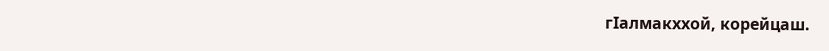гIалмакххой, корейцаш.